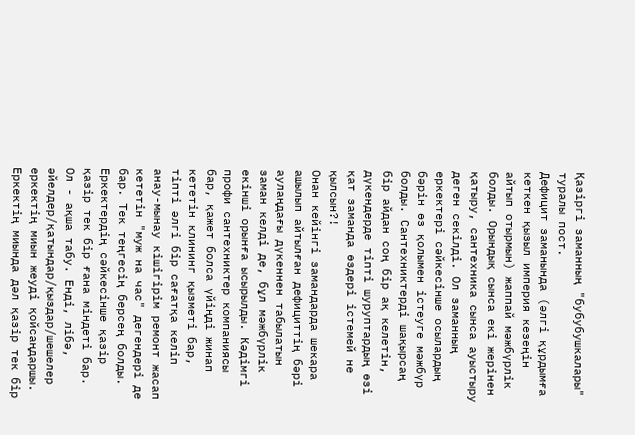Қазіргі заманның "бубубушкалары" туралы пост.
Дефицит заманында (әлгі құрдымға кеткен қызыл империя кезеңін айтып отырмын) жаппай мәжбүрлік болды. Орындық сынса екі жерінен қатыру, сантехника сынса ауыстыру деген секілді. Ол заманның еркектері сәйкесінше осылардың бәрін өз қолымен істеуге мәжбүр болды. Сантехниктерді шақырсаң бір айдан соң бір ақ келетін, дүкендерде тіпті шуруптардың өзі қат заманда өздері істемей не қылсын?!
Онан кейінгі замандарда шекара ашылып айтылған дефициттің бәрі аулаңдағы дүкеннен табылатын заман келді де, бұл мәжбүрлік екінші орынға ысырылды. Кәдімгі профи сантехниктер компаниясы бар, қажет болса үйіңді жинап кететін клининг қызметі бар, тіпті әлгі бір сағатқа келіп анау-мынау кішігірім ремонт жасап кететін "муж на час" дегендері де бар. Тек теңгесің берсең болды. Еркектердің сәйкесінше қазір қазір тек бір ғана міндеті бар. Ол - ақша табу. Енді, лібә, әйелдер/қатындар/қыздар/шешелер еркектің миын жеуді қойсаңдаршы.
Еркектің миында дәл қазір тек бір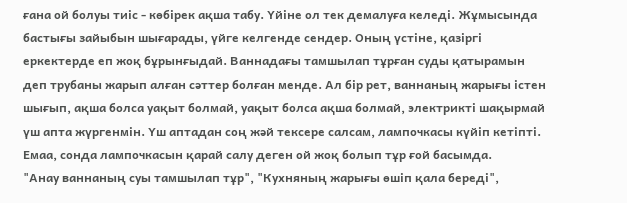ғана ой болуы тиіс - көбірек ақша табу. Үйіне ол тек демалуға келеді. Жұмысында бастығы зайыбын шығарады, үйге келгенде сендер. Оның үстіне, қазіргі еркектерде еп жоқ бұрынғыдай. Ваннадағы тамшылап тұрған суды қатырамын деп трубаны жарып алған сәттер болған менде. Ал бір рет, ваннаның жарығы істен шығып, ақша болса уақыт болмай, уақыт болса ақша болмай, электрикті шақырмай үш апта жүргенмін. Үш аптадан соң жәй тексере салсам, лампочкасы күйіп кетіпті. Емаа, сонда лампочкасын қарай салу деген ой жоқ болып тұр ғой басымда.
"Анау ваннаның суы тамшылап тұр", "Кухняның жарығы өшіп қала береді",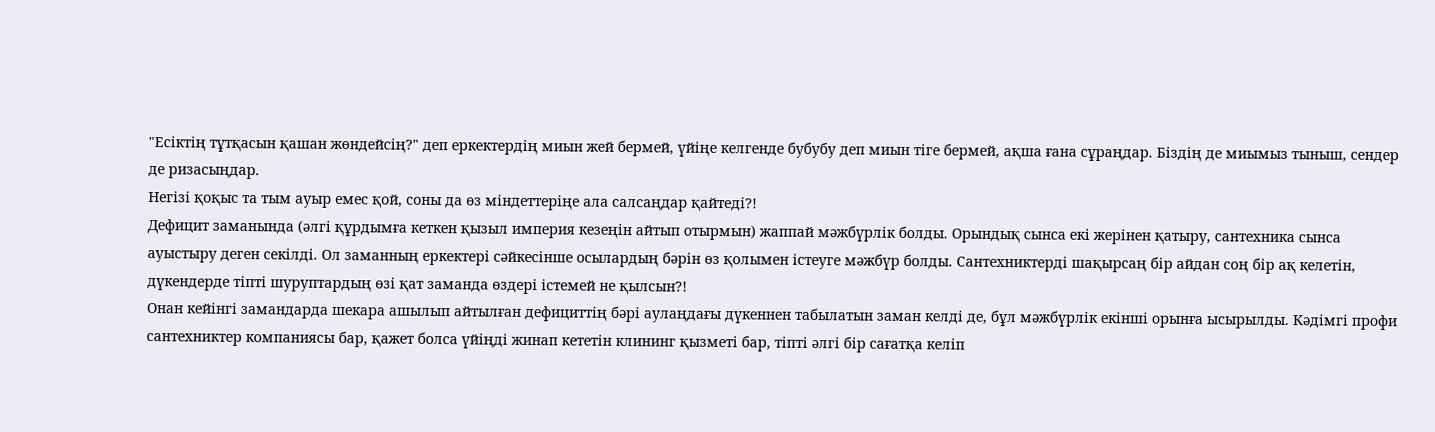"Есіктің тұтқасын қашан жөндейсің?" деп еркектердің миын жей бермей, үйіңе келгенде бубубу деп миын тіге бермей, ақша ғана сұраңдар. Біздің де миымыз тыныш, сендер де ризасыңдар.
Негізі қоқыс та тым ауыр емес қой, соны да өз міндеттеріңе ала салсаңдар қайтеді?!
Дефицит заманында (әлгі құрдымға кеткен қызыл империя кезеңін айтып отырмын) жаппай мәжбүрлік болды. Орындық сынса екі жерінен қатыру, сантехника сынса ауыстыру деген секілді. Ол заманның еркектері сәйкесінше осылардың бәрін өз қолымен істеуге мәжбүр болды. Сантехниктерді шақырсаң бір айдан соң бір ақ келетін, дүкендерде тіпті шуруптардың өзі қат заманда өздері істемей не қылсын?!
Онан кейінгі замандарда шекара ашылып айтылған дефициттің бәрі аулаңдағы дүкеннен табылатын заман келді де, бұл мәжбүрлік екінші орынға ысырылды. Кәдімгі профи сантехниктер компаниясы бар, қажет болса үйіңді жинап кететін клининг қызметі бар, тіпті әлгі бір сағатқа келіп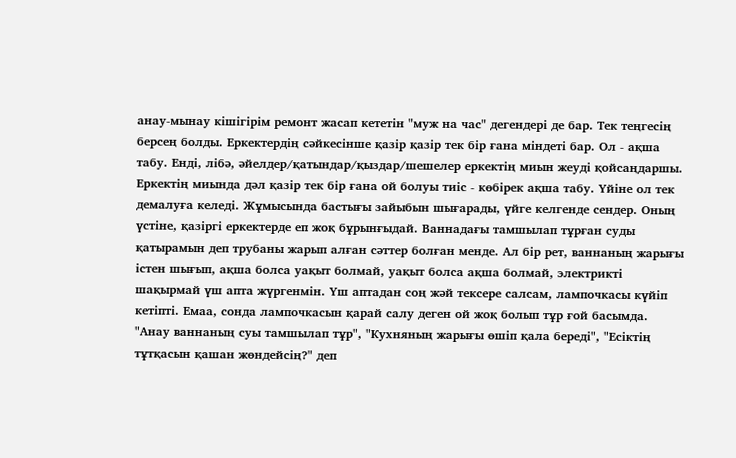анау-мынау кішігірім ремонт жасап кететін "муж на час" дегендері де бар. Тек теңгесің берсең болды. Еркектердің сәйкесінше қазір қазір тек бір ғана міндеті бар. Ол - ақша табу. Енді, лібә, әйелдер/қатындар/қыздар/шешелер еркектің миын жеуді қойсаңдаршы.
Еркектің миында дәл қазір тек бір ғана ой болуы тиіс - көбірек ақша табу. Үйіне ол тек демалуға келеді. Жұмысында бастығы зайыбын шығарады, үйге келгенде сендер. Оның үстіне, қазіргі еркектерде еп жоқ бұрынғыдай. Ваннадағы тамшылап тұрған суды қатырамын деп трубаны жарып алған сәттер болған менде. Ал бір рет, ваннаның жарығы істен шығып, ақша болса уақыт болмай, уақыт болса ақша болмай, электрикті шақырмай үш апта жүргенмін. Үш аптадан соң жәй тексере салсам, лампочкасы күйіп кетіпті. Емаа, сонда лампочкасын қарай салу деген ой жоқ болып тұр ғой басымда.
"Анау ваннаның суы тамшылап тұр", "Кухняның жарығы өшіп қала береді", "Есіктің тұтқасын қашан жөндейсің?" деп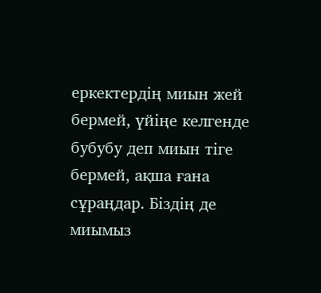еркектердің миын жей бермей, үйіңе келгенде бубубу деп миын тіге бермей, ақша ғана сұраңдар. Біздің де миымыз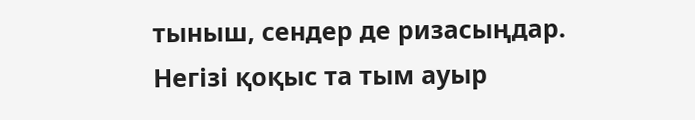тыныш, сендер де ризасыңдар.
Негізі қоқыс та тым ауыр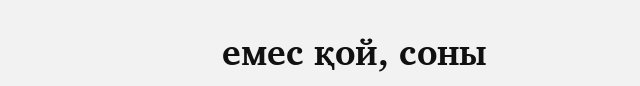емес қой, соны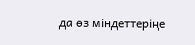да өз міндеттеріңе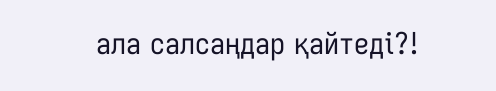ала салсаңдар қайтеді?!